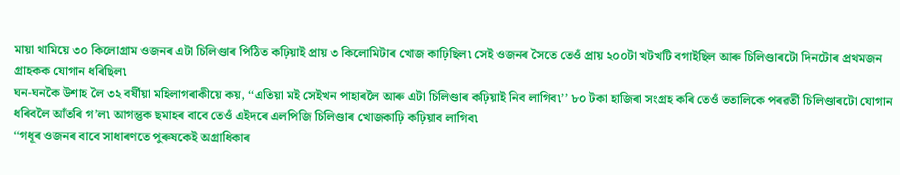মায়া থামিয়ে ৩০ কিলোগ্ৰাম ওজনৰ এটা চিলিণ্ডাৰ পিঠিত কঢ়িয়াই প্ৰায় ৩ কিলোমিটাৰ খোজ কাঢ়িছিল৷ সেই ওজনৰ সৈতে তেওঁ প্ৰায় ২০০টা খটখটি বগাইছিল আৰু চিলিণ্ডাৰটো দিনটোৰ প্ৰথমজন গ্ৰাহকক যোগান ধৰিছিল৷
ঘন-ঘনকৈ উশাহ লৈ ৩২ বৰ্ষীয়া মহিলাগৰাকীয়ে কয়, ‘‘এতিয়া মই সেইখন পাহাৰলৈ আৰু এটা চিলিণ্ডাৰ কঢ়িয়াই নিব লাগিব৷’’ ৮০ টকা হাজিৰা সংগ্ৰহ কৰি তেওঁ ততালিকে পৰৱৰ্তী চিলিণ্ডাৰটো যোগান ধৰিবলৈ আঁতৰি গ’ল৷ আগন্তুক ছমাহৰ বাবে তেওঁ এইদৰে এলপিজি চিলিণ্ডাৰ খোজকাঢ়ি কঢ়িয়াব লাগিব৷
‘‘গধূৰ ওজনৰ বাবে সাধাৰণতে পুৰুষকেই অগ্ৰাধিকাৰ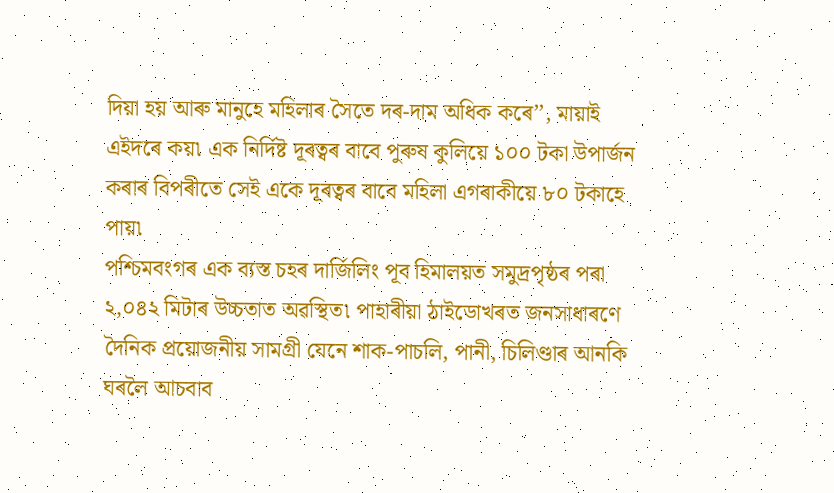দিয়া হয় আৰু মানুহে মহিলাৰ সৈতে দৰ-দাম অধিক কৰে’’, মায়াই এইদৰে কয়৷ এক নিৰ্দিষ্ট দূৰত্বৰ বাবে পুৰুষ কুলিয়ে ১০০ টকা উপাৰ্জন কৰাৰ বিপৰীতে সেই একে দূৰত্বৰ বাবে মহিলা এগৰাকীয়ে ৮০ টকাহে পায়৷
পশ্চিমবংগৰ এক ব্যস্ত চহৰ দাৰ্জিলিং পূব হিমালয়ত সমুদ্ৰপৃষ্ঠৰ পৰা ২,০৪২ মিটাৰ উচ্চতাত অৱস্থিত৷ পাহাৰীয়া ঠাইডোখৰত জনসাধাৰণে দৈনিক প্ৰয়োজনীয় সামগ্ৰী যেনে শাক-পাচলি, পানী, চিলিণ্ডাৰ আনকি ঘৰলৈ আচবাব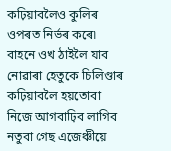কঢ়িয়াবলৈও কুলিৰ ওপৰত নিৰ্ভৰ কৰে৷ বাহনে ওখ ঠাইলৈ যাব নোৱাৰা হেতুকে চিলিণ্ডাৰ কঢ়িয়াবলৈ হয়তোবা নিজে আগবাঢ়িব লাগিব নতুবা গেছ এজেঞ্চীয়ে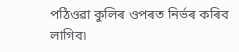পঠিওৱা কুলিৰ ওপৰত নিৰ্ভৰ কৰিব লাগিব৷